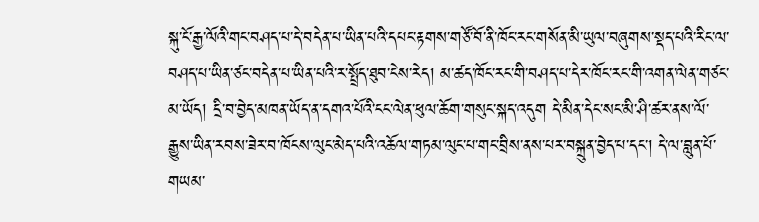སྐུ་ངོ་རྒྱ་ལོའི་གང་བཤད་པ་དེ་བདེན་པ་ཡིན་པའི་དཔང་རྟགས་གཙོ་བོ་ནི་ཁོང་རང་གསོན་མི་ཡུལ་བཞུགས་སྡད་པའི་རིང་ལ་བཤད་པ་ཡིན་ཙང་བདེན་པ་ཡིན་པའི་ར་སྤྲོད་ཐུབ་ངེས་རེད། མ་ཚད་ཁོང་རང་གི་བཤད་པ་དེར་ཁོང་རང་གི་འགན་ལེན་གཙང་མ་ཡོད། དྲི་བ་བྱེད་མཁན་ཡོད་ན་དགའ་པོའི་ངང་ལེན་ཕུལ་ཆོག་གསུང་སྐད་འདུག དེ་མིན་དེང་སང་མི་ཤི་ཚར་ནས་ལོ་རྒྱུས་ཡིན་རབས་ཟེར་བ་ཁོངས་ལུང་མེད་པའི་འཆོལ་གཏམ་ལུང་པ་གང་བྲིས་ནས་པར་བསྐྲུན་བྱེད་པ་དང་། དེ་ལ་བླུན་པོ་གཡམ་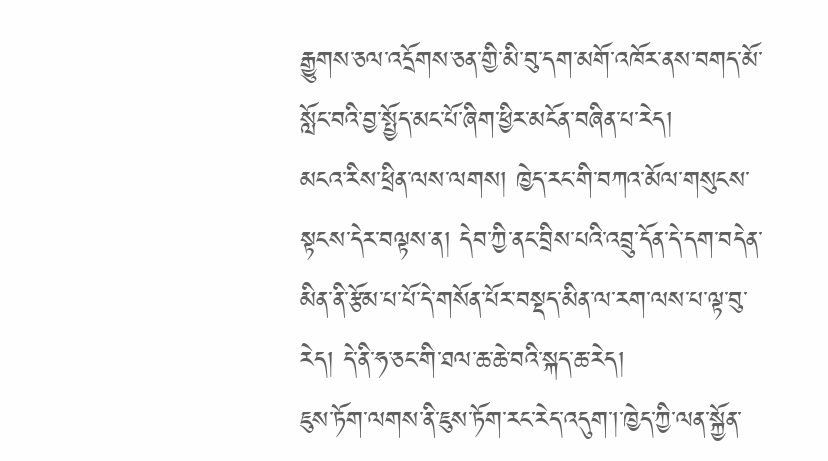རྒྱུགས་ཅལ་འདྲོགས་ཅན་གྱི་མི་བུ་དག་མགོ་འཁོར་ནས་བགད་མོ་སློང་བའི་བྱ་སྤྱོད་མང་པོ་ཞིག་ཕྱིར་མངོན་བཞིན་པ་རེད།
མངའ་རིས་ཕྲིན་ལས་ལགས། ཁྱེད་རང་གི་བཀའ་མོལ་གསུངས་སྟངས་དེར་བལྟས་ན། དེབ་ཀྱི་ནང་བྲིས་པའི་འབྲུ་དོན་དེ་དག་བདེན་མིན་ནི་རྩོམ་པ་པོ་དེ་གསོན་པོར་བསྡད་མིན་ལ་རག་ལས་པ་ལྟ་བུ་རེད། དེ་ནི་ཧ་ཅང་གི་ཐལ་ཆ་ཆེ་བའི་སྐད་ཆ་རེད།
ཇུས་ཏོག་ལགས་ནི་ཇུས་ཏོག་རང་རེད་འདུག་།་ཁྱེད་ཀྱི་ལན་སྐྱོན་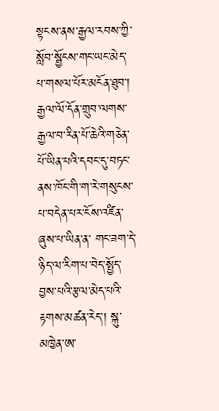སྟངས་ནས་རྒྱལ་རབས་ཀྱི་སློབ་སྦྱོངས་གང་ཡང་མེད་པ་གསལ་པོར་མངོན་ཐུབ་། རྒྱལ་ལོ་དོན་གྲུབ་ལགས་རྒྱལ་བ་རིན་པོ་ཆེའི་གཅེན་པོ་ཡིན་པའི་དབང་དུ་བཏང་ནས་ཁོང་གི་ག་རེ་གསུངས་པ་བདེན་པར་ངོས་འཛིན་ཞུས་པ་ཡིན་ན་ གང་ཟག་དེ་ཉིད་ལ་རིག་པ་བེད་སྤྱོད་བྱས་པའི་རྩལ་མེད་པའི་རྟགས་མཚན་རེད་། སྐུ་མཁྱེན་ཨ་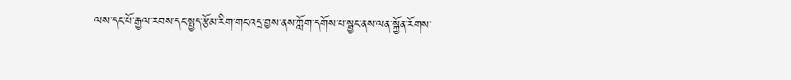ལས་དང་པོ་རྒྱལ་རབས་དང་སྤྱད་རྩོམ་རིག་གང་འདྲ་བྱས་ནས་ཀློག་དགོས་པ་སྦྱང་ནས་ལན་སྐྱོན་རོགས་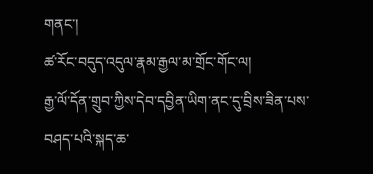གནང་།
ཚ་རོང་བདུད་འདུལ་རྣམ་རྒྱལ་མ་གྲོང་གོང་ལ།
རྒྱ་ལོ་དོན་གྲུབ་ཀྱིས་དེབ་དབྱིན་ཡིག་ནང་དུ་བྲིས་ཟིན་པས་བཤད་པའི་སྐད་ཆ་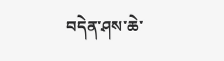བདེན་ཤས་ཆེ་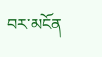བར་མངོན